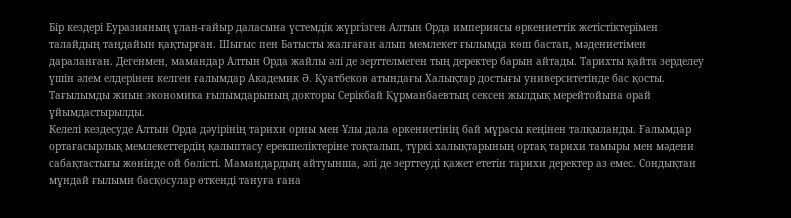Бір кездері Еуразияның ұлан-ғайыр даласына үстемдік жүргізген Алтын Орда империясы өркениеттік жетістіктерімен талайдың таңдайын қақтырған. Шығыс пен Батысты жалғаған алып мемлекет ғылымда көш бастап, мәдениетімен дараланған. Дегенмен, мамандар Алтын Орда жайлы әлі де зерттелмеген тың деректер барын айтады. Тарихты қайта зерделеу үшін әлем елдерінен келген ғалымдар Академик Ә. Қуатбеков атындағы Халықтар достығы университетінде бас қосты. Тағылымды жиын экономика ғылымдарының докторы Серікбай Құрманбаевтың сексен жылдық мерейтойына орай ұйымдастырылды.
Келелі кездесуде Алтын Орда дәуірінің тарихи орны мен Ұлы дала өркениетінің бай мұрасы кеңінен талқыланды. Ғалымдар ортағасырлық мемлекеттердің қалыптасу ерекшеліктеріне тоқталып, түркі халықтарының ортақ тарихи тамыры мен мәдени сабақтастығы жөнінде ой бөлісті. Мамандардың айтуынша, әлі де зерттеуді қажет ететін тарихи деректер аз емес. Сондықтан мұндай ғылыми басқосулар өткенді тануға ғана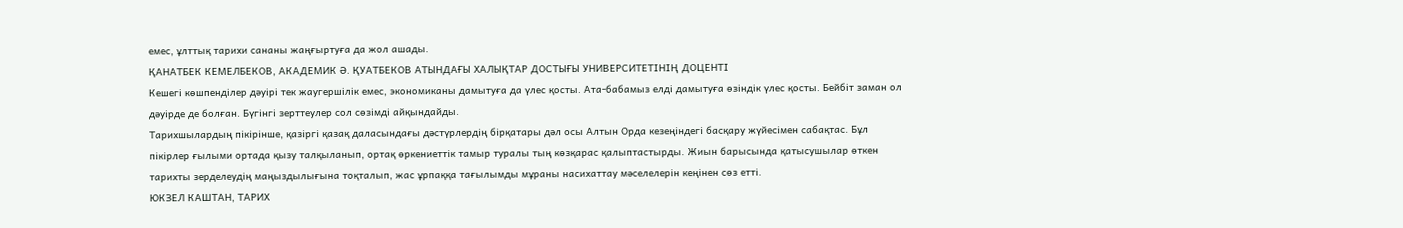емес, ұлттық тарихи сананы жаңғыртуға да жол ашады.
ҚАНАТБЕК КЕМЕЛБЕКОВ, АКАДЕМИК Ә. ҚУАТБЕКОВ АТЫНДАҒЫ ХАЛЫҚТАР ДОСТЫҒЫ УНИВЕРСИТЕТІНІҢ ДОЦЕНТІ
Кешегі көшпенділер дәуірі тек жаугершілік емес, экономиканы дамытуға да үлес қосты. Ата-бабамыз елді дамытуға өзіндік үлес қосты. Бейбіт заман ол дәуірде де болған. Бүгінгі зерттеулер сол сөзімді айқындайды.
Тарихшылардың пікірінше, қазіргі қазақ даласындағы дәстүрлердің бірқатары дәл осы Алтын Орда кезеңіндегі басқару жүйесімен сабақтас. Бұл пікірлер ғылыми ортада қызу талқыланып, ортақ өркениеттік тамыр туралы тың көзқарас қалыптастырды. Жиын барысында қатысушылар өткен тарихты зерделеудің маңыздылығына тоқталып, жас ұрпаққа тағылымды мұраны насихаттау мәселелерін кеңінен сөз етті.
ЮКЗЕЛ КАШТАН, ТАРИХ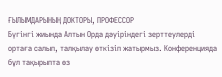ҒЫЛЫМДАРЫНЫҢ ДОКТОРЫ, ПРОФЕССОР
Бүгінгі жиында Алтын Орда дәуіріндегі зерттеулерді ортаға салып, талқылау өткізіп жатырмыз. Конференцияда бұл тақырыпта өз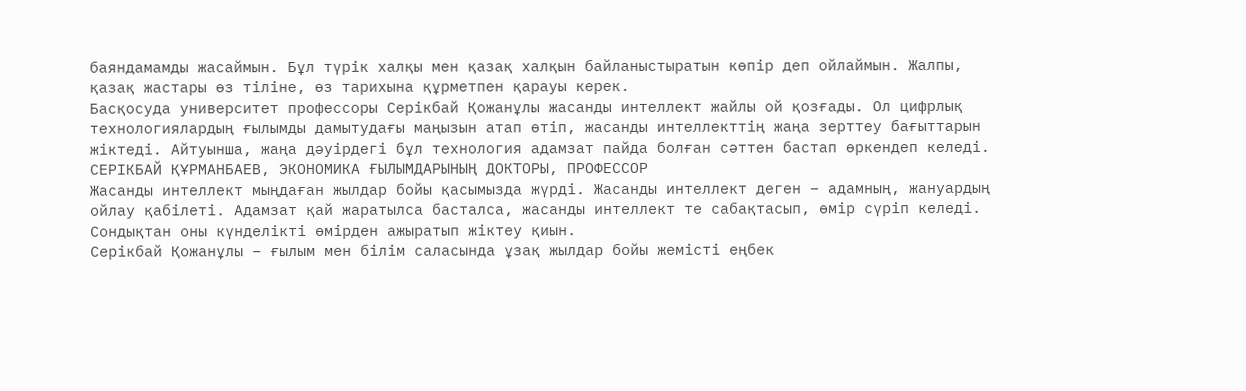баяндамамды жасаймын. Бұл түрік халқы мен қазақ халқын байланыстыратын көпір деп ойлаймын. Жалпы, қазақ жастары өз тіліне, өз тарихына құрметпен қарауы керек.
Басқосуда университет профессоры Серікбай Қожанұлы жасанды интеллект жайлы ой қозғады. Ол цифрлық технологиялардың ғылымды дамытудағы маңызын атап өтіп, жасанды интеллекттің жаңа зерттеу бағыттарын жіктеді. Айтуынша, жаңа дәуірдегі бұл технология адамзат пайда болған сәттен бастап өркендеп келеді.
СЕРІКБАЙ ҚҰРМАНБАЕВ, ЭКОНОМИКА ҒЫЛЫМДАРЫНЫҢ ДОКТОРЫ, ПРОФЕССОР
Жасанды интеллект мыңдаған жылдар бойы қасымызда жүрді. Жасанды интеллект деген – адамның, жануардың ойлау қабілеті. Адамзат қай жаратылса басталса, жасанды интеллект те сабақтасып, өмір сүріп келеді. Сондықтан оны күнделікті өмірден ажыратып жіктеу қиын.
Серікбай Қожанұлы – ғылым мен білім саласында ұзақ жылдар бойы жемісті еңбек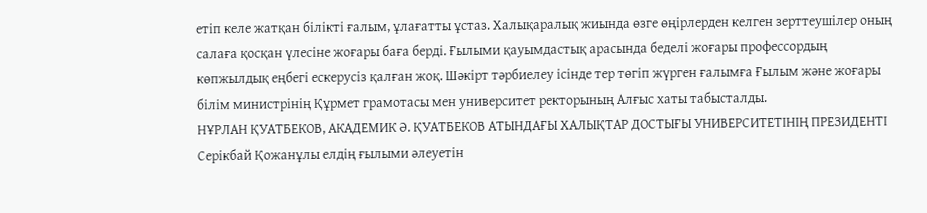етіп келе жатқан білікті ғалым, ұлағатты ұстаз. Халықаралық жиында өзге өңірлерден келген зерттеушілер оның салаға қосқан үлесіне жоғары баға берді. Ғылыми қауымдастық арасында беделі жоғары профессордың көпжылдық еңбегі ескерусіз қалған жоқ. Шәкірт тәрбиелеу ісінде тер төгіп жүрген ғалымға Ғылым және жоғары білім министрінің Құрмет грамотасы мен университет ректорының Алғыс хаты табысталды.
НҰРЛАН ҚУАТБЕКОВ, АКАДЕМИК Ә. ҚУАТБЕКОВ АТЫНДАҒЫ ХАЛЫҚТАР ДОСТЫҒЫ УНИВЕРСИТЕТІНІҢ ПРЕЗИДЕНТІ
Серікбай Қожанұлы елдің ғылыми әлеуетін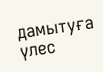дамытуға үлес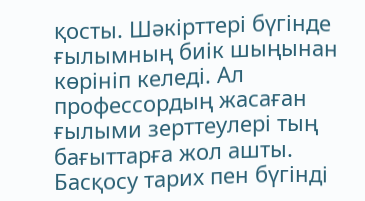қосты. Шәкірттері бүгінде ғылымның биік шыңынан көрініп келеді. Ал профессордың жасаған ғылыми зерттеулері тың бағыттарға жол ашты.
Басқосу тарих пен бүгінді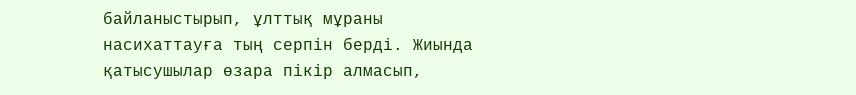байланыстырып, ұлттық мұраны насихаттауға тың серпін берді. Жиында қатысушылар өзара пікір алмасып,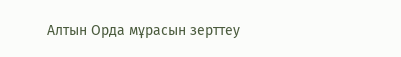Алтын Орда мұрасын зерттеу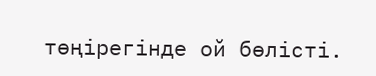төңірегінде ой бөлісті.